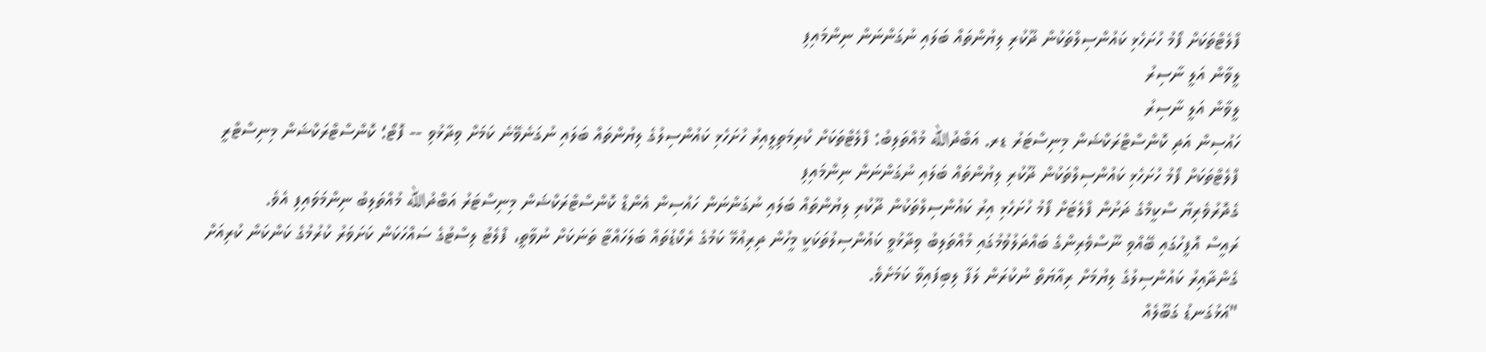ފްލެޓްތަކަށް ފޯމު ހުށަހެޅި ކައުންސިލްތަކުން ދޫކުރި ލިޔުންތައް ބަލައި ނުގަންނަން ނިންމައިފި
ލީވާން އަލީ ނާސިރު
ލީވާން އަލީ ނާސިރު
ހައުސިން އަދި ކޮންސްޓްރަކްޝަން މިނިސްޓަރު ޑރ. އަބްދުالله މުއްތަލިބު: ފްލެޓްތަކަށް ކުރިމަތިލީއިރު ހުށަހެޅި ކައުންސިލުގެ ލިޔުންތައް ބަލައި ނުގަނެވޭނެ ކަމަށް ވިދާޅުވި -- ފޮޓޯ؛ ކޮންސްޓްރަކްޝަން މިނިސްޓްރީ
ފްލެޓްތަކަށް ފޯމު ހުށަހެޅި ކައުންސިލްތަކުން ދޫކުރި ލިޔުންތައް ބަލައި ނުގަންނަން ނިންމައިފި
ގެދޮރުވެރިޔާ ސްކީމްގެ ދަށުން ފްލެޓަށް ފޯމު ހުށަހެޅި އިރު ކައުންސިލްތަކުން ދޫކުރި ލިޔުންތައް ބަލައި ނުގަންނަން ހައުސިން އެންޑް ކޮންސްޓްރަކްޝަން މިނިސްޓަރު އަބްދުالله މުއްތަލިބު ނިންމަވައިފި އެވެ.
ރައީސް އޮފީހުގައި ބޭއްވި ނޫސްވެރިންގެ ބައްދަލުވުމުގައި މުއްތަލިބު ވިދާޅުވީ ކައުންސިލުތަކަކީ މީހުން ދިރިއުޅޭ ކަމުގެ ރެކޯޑުތައް ބަލަހައްޓާ ތަނަކަށް ނުވާތީ، ފްލެޓު ލިސްޓުގެ ސައްހަކަން ކަށަވަރު ކުރުމުގެ ކަންކަން ކުރިއަށް ގެންދާއިރު ކައުންސިލުގެ ލިޔުމަށް ރިއާޔަތް ނުކުރަން ލަފާ ލިބިފައިވާ ކަމަށެވެ.
"އަޅުގަނޑު ގަބޫލެއް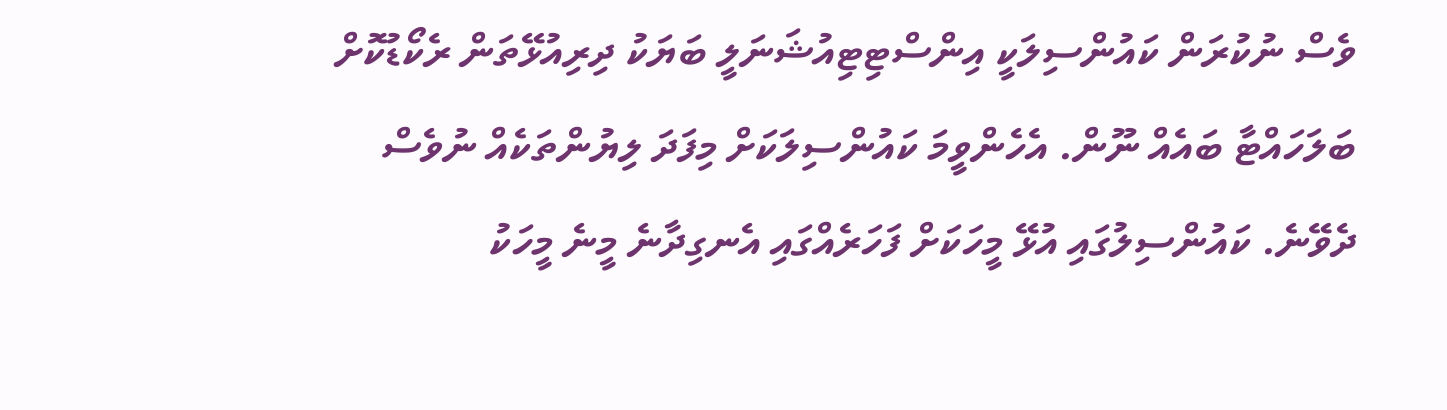ވެސް ނުކުރަން ކައުންސިލަކީ އިންސްޓިޓިއުޝަނަލީ ބަޔަކު ދިރިއުޅޭތަން ރެކޯޑުކޮށް ބަލަހައްޓާ ބައެއް ނޫން. އެހެންވީމަ ކައުންސިލަކަށް މިފަދަ ލިޔުންތަކެއް ނުވެސް ދެވޭނެ. ކައުންސިލުގައި އުޅޭ މީހަކަށް ފަހަރެއްގައި އެނގިދާނެ މީނެ މީހަކު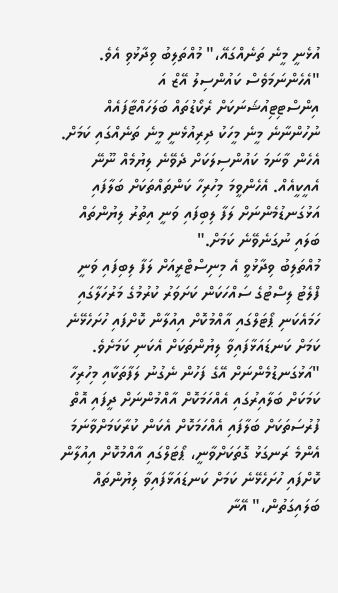އުޅެނީ މީނެ ތަނެއްގައޭ،" މުއްތަލިބު ވިދާޅުވި އެވެ.
"އެހެންނަމަވެސް ކައުންސިލު އޭޒް އަ އިންސްޓިޓިއުޝަނަކަށް ރެކޯޑުތައް ބަލަހައްޓާފައެއް ނުހުންނާނެ މީނެ މީހަކު ދިރިއުޅެނީ މީނެ ތަނެއްގައި ކަމަށް. އެހެން ވާނަމަ ކައުންސިލަކަށް ދެވޭނެ ލިޔުމެއް ނޫނޭ އެއީކީއެއް. އެހެންވީމަ މިހުރިހާ ކަންތައްތަކަށް ބަލާފައި އަޅުގަނޑުމެންނަށް ލަފާ ލިބިފައި ވަނީ އިތުރު ލިޔުންތައް ބަލައި ނުގަނެވޭނެ ކަމަށް."
މުއްތަލިބު ވިދާޅުވީ އެ މިނިސްޓްރީއަށް ލަފާ ލިބިފައި ވަނީ ފްލެޓު ލިސްޓުގެ ސައްހަކަން ކަށަވަރު ކުރުމުގެ މަރުހަލާގައި ހަމައެކަނި ޕޯޓަލްގައި އާއްމުކޮށް އިއުލާން ކޮށްފައި ހުށަހެޅޭނެ ކަމަށް ކަނޑައަޅާފައިވާ ލިޔުންތަކަށް އެކަނި ކަމަށެވެ.
"އަޅުގަނޑުމެންނަށް އޭގެ ފަހުން ނެގުނު ލަފާތަކާއި މިހުރިހާ ކަމަކަށް ބަލާއިރުގައި އެއްހަމަކޮށް އާއްމުންނަށް ދީފައި އޮތް ފުރުސަތަކަށް ބަލާފައި އެއްހަމަކޮށް އެކަން ކުރާކަމަށްވާނަމަ އެންމެ ރަނގަޅު ގޮތަކަށްވާނީ، ޕޯޓަލްގައި އާއްމުކޮށް އިއުލާން ކޮށްފައި ހުށަހެޅޭނެ ކަމަށް ކަނޑައަޅާފައިވާ ލިޔުންތައް ބަލައިގަތުން،" އޭނާ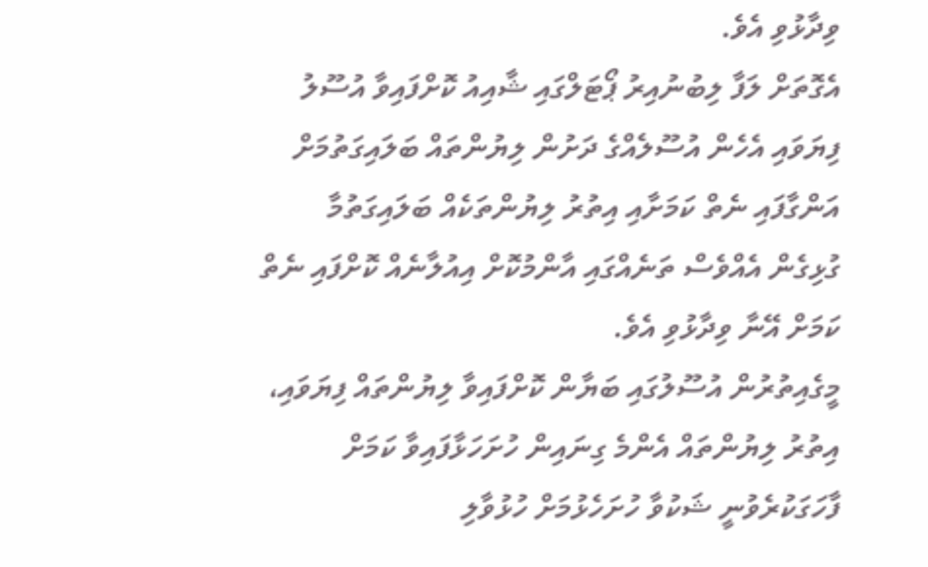ވިދާޅުވި އެވެ.
އެގޮތަށް ލަފާ ލިބުނުއިރު ޕޯޓަލްގައި ޝާއިއު ކޮށްފައިވާ އުސޫލު ފިޔަވައި އެހެން އުސޫލެއްގެ ދަށުން ލިޔުންތައް ބަލައިގަތުމަށް އަންގާފައި ނެތް ކަމަށާއި އިތުރު ލިޔުންތަކެއް ބަލައިގަތުމާ ގުޅިގެން އެއްވެސް ތަނެއްގައި އާންމުކޮށް އިއުލާނެއް ކޮށްފައި ނެތް ކަމަށް އޭނާ ވިދާޅުވި އެވެ.
މީގެއިތުރުން އުސޫލުގައި ބަޔާން ކޮށްފައިވާ ލިޔުންތައް ފިޔަވައި، އިތުރު ލިޔުންތައް އެންމެ ގިނައިން ހުށަހަޅާފައިވާ ކަމަށް ފާހަގަކުރެވުނީ ޝަކުވާ ހުށަހެޅުމަށް ހުޅުވާލި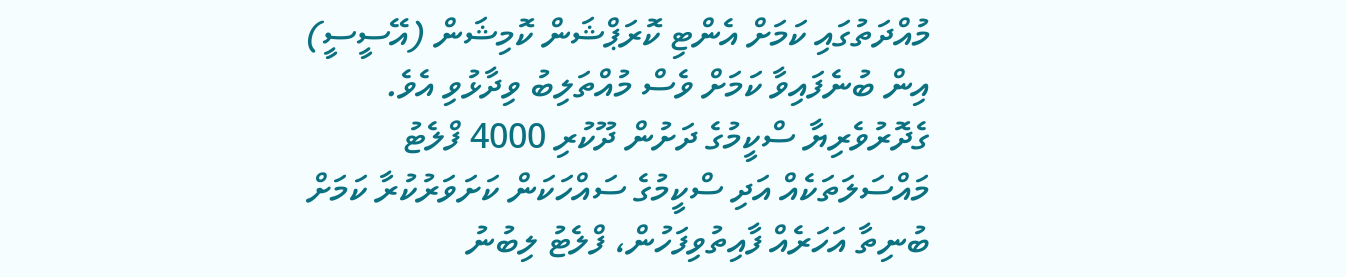މުއްދަތުގައި ކަމަށް އެންޓި ކޮރަޕްޝަން ކޮމިޝަން (އޭސީސީ) އިން ބުނެފައިވާ ކަމަށް ވެސް މުއްތަލިބު ވިދާޅުވި އެވެ.
ގެދޮރުވެރިޔާ ސްކީމުގެ ދަށުން ދޫކުރި 4000 ފްލެޓު މައްސަލަތަކެއް އަދި ސްކީމުގެ ސައްހަކަން ކަށަވަރުކުރާ ކަމަށް ބުނިތާ އަހަރެއް ފާއިތުވިފަހުން، ފްލެޓު ލިބުނު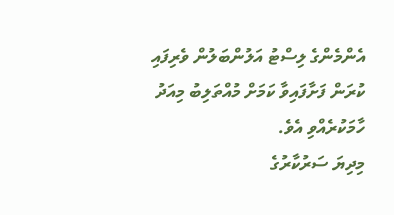އެންމެންގެ ލިސްޓު އަލުންބަލުން ވެރިފައި ކުރަން ފަށާފައިވާ ކަމަށް މުއްތަލިބު މިއަދު ހާމަކުރެއްވި އެވެ.
މިދިޔަ ސަރުކާރުގެ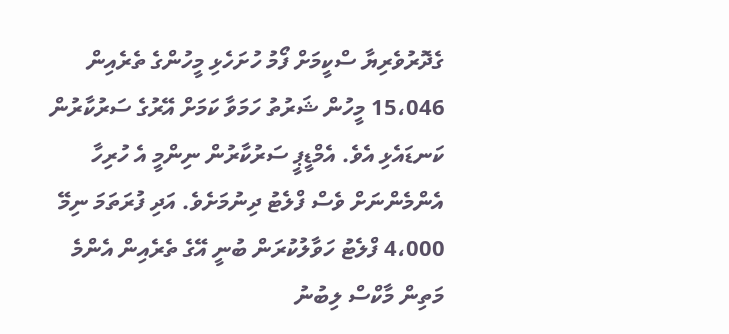ގެދޮރުވެރިޔާ ސްކީމަށް ފޯމު ހުށަހެޅި މީހުންގެ ތެރެއިން 15،046 މީހުން ޝަރުތު ހަމަވާ ކަމަށް އޭރުގެ ސަރުކާރުން ކަނޑައެޅި އެވެ. އެމްޑީޕީ ސަރުކާރުން ނިންމީ އެ ހުރިހާ އެންމެންނަށް ވެސް ފްލެޓު ދިނުމަށެވެ. އަދި ފުރަތަމަ ނިމޭ 4،000 ފްލެޓު ހަވާލުކުރަން ބުނީ އޭގެ ތެރެއިން އެންމެ މަތިން މާކްސް ލިބުނު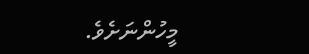މީހުންނަށެވެ.